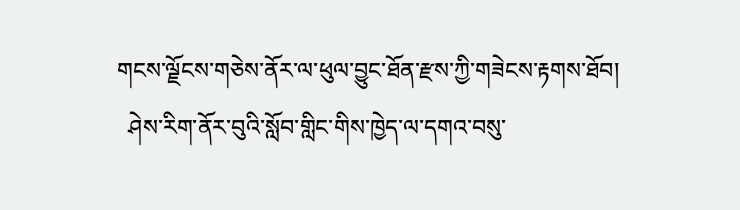གངས་ལྗོངས་གཅེས་ནོར་ལ་ཕུལ་བྱུང་ཐོན་རྫས་ཀྱི་གཟེངས་རྟགས་ཐོབ།
  ཤེས་རིག་ནོར་བུའི་སློབ་གླིང་གིས་ཁྱེད་ལ་དགའ་བསུ་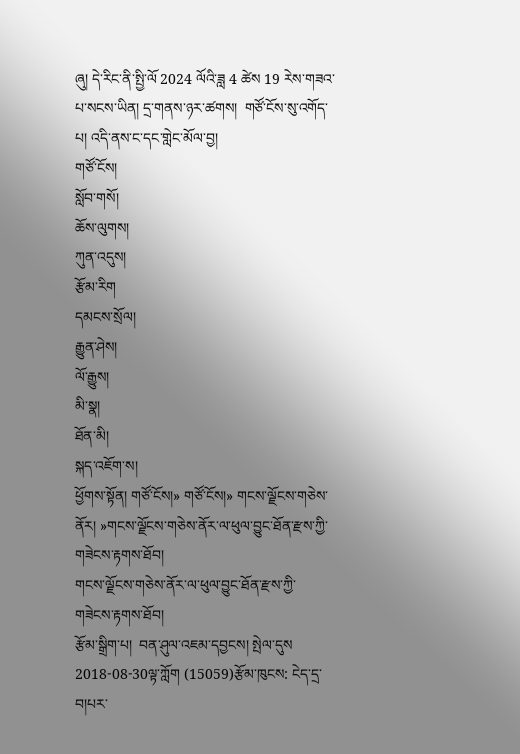ཞུ། དེ་རིང་ནི་སྤྱི་ལོ 2024 ལོའི་ཟླ 4 ཚེས 19 རེས་གཟའ་པ་སངས་ཡིན། དྲ་གནས་ཉར་ཚགས།  གཙོ་ངོས་སུ་འགོད་པ། འདི་ནས་ང་དང་གླེང་མོལ་བྱ།
གཙོ་ངོས།
སློབ་གསོ།
ཆོས་ལུགས།
ཀུན་འདུས།
རྩོམ་རིག
དམངས་སྲོལ།
རྒྱུན་ཤེས།
ལོ་རྒྱུས།
མི་སྣ།
ཐོན་མི།
སྐད་འཇོག་ས།
ཕྱོགས་སྟོན། གཙོ་ངོས།» གཙོ་ངོས།» གངས་ལྗོངས་གཅེས་ནོར། »གངས་ལྗོངས་གཅེས་ནོར་ལ་ཕུལ་བྱུང་ཐོན་རྫས་ཀྱི་གཟེངས་རྟགས་ཐོབ།
གངས་ལྗོངས་གཅེས་ནོར་ལ་ཕུལ་བྱུང་ཐོན་རྫས་ཀྱི་གཟེངས་རྟགས་ཐོབ།
རྩོམ་སྒྲིག་པ།  བན་ཤུལ་འཇམ་དབྱངས། སྤེལ་དུས 2018-08-30ལྟ་ཀློག (15059)རྩོམ་ཁུངས: ངེད་དྲ་བ།པར་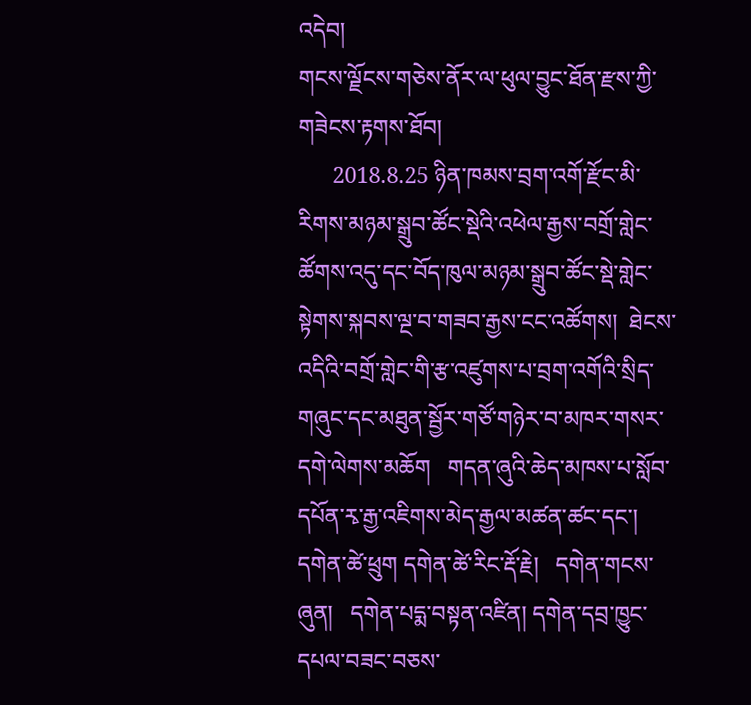འདེབ།
གངས་ལྗོངས་གཅེས་ནོར་ལ་ཕུལ་བྱུང་ཐོན་རྫས་ཀྱི་གཟེངས་རྟགས་ཐོབ།
      2018.8.25 ཉིན་ཁམས་བྲག་འགོ་རྫོང་མི་རིགས་མཉམ་སྒྲུབ་ཚོང་སྡེའི་འཕེལ་རྒྱས་བགྲོ་གླེང་ཚོགས་འདུ་དང་བོད་ཁུལ་མཉམ་སྒྲུབ་ཚོང་སྡེ་གླེང་སྟེགས་སྐབས་ལྔ་བ་གཟབ་རྒྱས་ངང་འཚོགས།  ཐེངས་འདིའི་བགྲོ་གླེང་གི་རྩ་འཛུགས་པ་བྲག་འགོའི་སྲིད་གཞུང་དང་མཐུན་སྦྱོར་གཙོ་གཉེར་བ་མཁར་གསར་དགེ་ལེགས་མཆོག   གདན་ཞུའི་ཆེད་མཁས་པ་སློབ་དཔོན་རྭ་རྒྱ་འཇིགས་མེད་རྒྱལ་མཚན་ཚང་དང་།   དགེན་ཚེ་ཕྲུག དགེན་ཚེ་རིང་རྡོ་རྗེ།   དགེན་གངས་ཞུན།   དགེན་པདྨ་བསྟན་འཛིན། དགེན་དབྲ་ཁྱུང་དཔལ་བཟང་བཅས་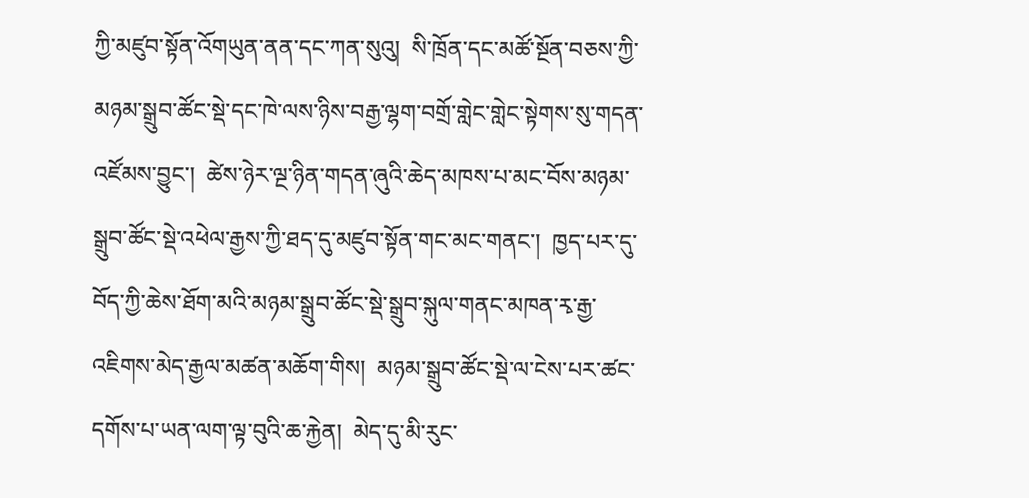ཀྱི་མཛུབ་སྟོན་འོགཡུན་ནན་དང་ཀན་སུའུ།  སི་ཁྲོན་དང་མཚོ་སྔོན་བཅས་ཀྱི་མཉམ་སྒྲུབ་ཚོང་སྡེ་དང་ཁེ་ལས་ཉིས་བརྒྱ་ལྷག་བགྲོ་གླེང་གླེང་སྟེགས་སུ་གདན་འཛོམས་བྱུང་།  ཚེས་ཉེར་ལྔ་ཉིན་གདན་ཞུའི་ཆེད་མཁས་པ་མང་བོས་མཉམ་སྒྲུབ་ཚོང་སྡེ་འཕེལ་རྒྱས་ཀྱི་ཐད་དུ་མཛུབ་སྟོན་གང་མང་གནང་།  ཁྱད་པར་དུ་བོད་ཀྱི་ཆེས་ཐོག་མའི་མཉམ་སྒྲུབ་ཚོང་སྡེ་སྒྲུབ་སྐུལ་གནང་མཁན་རྭ་རྒྱ་འཇིགས་མེད་རྒྱལ་མཚན་མཆོག་གིས།  མཉམ་སྒྲུབ་ཚོང་སྡེ་ལ་ངེས་པར་ཚང་དགོས་པ་ཡན་ལག་ལྟ་བུའི་ཆ་རྐྱེན།  མེད་དུ་མི་རུང་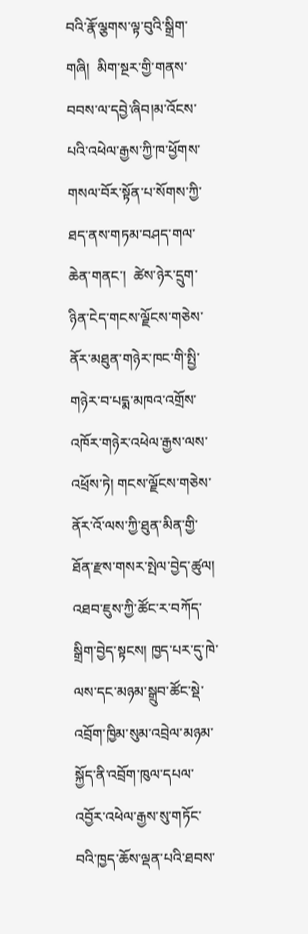བའི་རྣོ་ལྕགས་ལྟ་བུའི་སྒྲིག་གཞི།  མིག་སྔར་གྱི་གནས་བབས་ལ་དབྱེ་ཞིབ།མ་འོངས་པའི་འཕེལ་རྒྱས་ཀྱི་ཁ་ཕྱོགས་གསལ་བོར་སྟོན་པ་སོགས་ཀྱི་ཐད་ནས་གཏམ་བཤད་གལ་ཆེན་གནང་།  ཚེས་ཉེར་དྲུག་ཉིན་ངེད་གངས་ལྗོངས་གཅེས་ནོར་མཐུན་གཉེར་ཁང་གི་སྤྱི་གཉེར་བ་པདྨ་མཁའ་འགྲོས་འཁོར་གཉེར་འཕེལ་རྒྱས་ལས་འཕྲོས་ཏེ། གངས་ལྗོངས་གཅེས་ནོར་འོ་ལས་ཀྱི་ཐུན་མིན་གྱི་ཐོན་རྫས་གསར་སྤེལ་བྱེད་ཚུལ།  འཐབ་ཇུས་ཀྱི་ཚོང་ར་བཀོད་སྒྲིག་བྱེད་སྟངས། ཁྱད་པར་དུ་ཁེ་ལས་དང་མཉམ་སྒྲུབ་ཚོང་སྡེ་འབྲོག་ཁྱིམ་སུམ་འབྲེལ་མཉམ་སྐྱོད་ནི་འབྲོག་ཁུལ་དཔལ་འབྱོར་འཕེལ་རྒྱས་སུ་གཏོང་བའི་ཁྱད་ཆོས་ལྡན་པའི་ཐབས་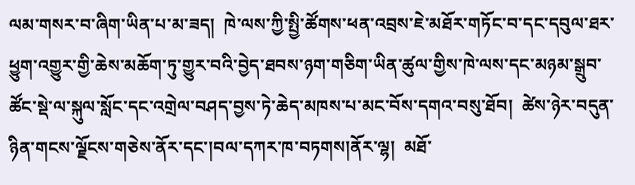ལམ་གསར་བ་ཞིག་ཡིན་པ་མ་ཟད།  ཁེ་ལས་ཀྱི་སྤྱི་ཚོགས་ཕན་འབྲས་ཇེ་མཐོར་གཏོང་བ་དང་དབུལ་ཐར་ཕྱུག་འགྱུར་གྱི་ཆེས་མཆོག་ཏུ་གྱུར་བའི་བྱེད་ཐབས་ཉག་གཅིག་ཡིན་ཚུལ་གྱིས་ཁེ་ལས་དང་མཉམ་སྒྲུབ་ཚོང་སྡེ་ལ་སྐུལ་སློང་དང་འགྲེལ་བཤད་བྱས་ཏེ་ཆེད་མཁས་པ་མང་བོས་དགའ་བསུ་ཐོབ།  ཚེས་ཉེར་བདུན་ཉིན་གངས་ལྗོངས་གཅེས་ནོར་དང་།བལ་དཀར་ཁ་བཏགས།ནོར་ལྷ།  མཐོ་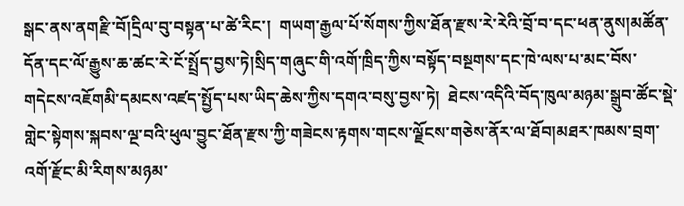སྒང་ནས་ནགརྫི་བོ།དྲིལ་བུ་བསྟན་པ་ཚེ་རིང་།  གཡག་རྒྱལ་པོ་སོགས་ཀྱིས་ཐོན་རྫས་རེ་རེའི་བྲོ་བ་དང་ཕན་ནུས།མཚོན་དོན་དང་ལོ་རྒྱུས་ཆ་ཚང་རེ་ངོ་སྤྲོད་བྱས་ཏེ།སྲིད་གཞུང་གི་འགོ་ཁྲིད་ཀྱིས་བསྟོད་བསྔགས་དང་ཁེ་ལས་པ་མང་བོས་གདེངས་འཇོགམི་དམངས་འཛད་སྤྱོད་པས་ཡིད་ཆེས་ཀྱིས་དགའ་བསུ་བྱས་ཏེ།  ཐེངས་འདིའི་བོད་ཁུལ་མཉམ་སྒྲུབ་ཚོང་སྡེ་གླེང་སྟེགས་སྐབས་ལྔ་བའི་ཕུལ་བྱུང་ཐོན་རྫས་ཀྱི་གཟེངས་རྟགས་གངས་ལྗོངས་གཅེས་ནོར་ལ་ཐོབ།མཐར་ཁམས་བྲག་འགོ་རྫོང་མི་རིགས་མཉམ་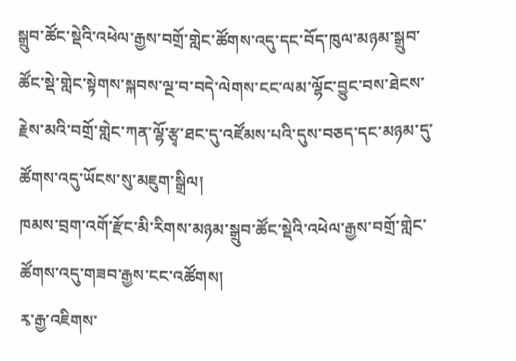སྒྲུབ་ཚོང་སྡེའི་འཕེལ་རྒྱས་བགྲོ་གླེང་ཚོགས་འདུ་དང་བོད་ཁུལ་མཉམ་སྒྲུབ་ཚོང་སྡེ་གླེང་སྟེགས་སྐབས་ལྔ་བ་བདེ་ལེགས་ངང་ལམ་ལྷོང་བྱུང་བས་ཐེངས་རྗེས་མའི་བགྲོ་གླེང་ཀན་ལྷོ་རྩྭ་ཐང་དུ་འཛོམས་པའི་དུས་བཅད་དང་མཉམ་དུ་ཚོགས་འདུ་ཡོངས་སུ་མཇུག་སྒྲིལ།
ཁམས་བྲག་འགོ་རྫོང་མི་རིགས་མཉམ་སྒྲུབ་ཚོང་སྡེའི་འཕེལ་རྒྱས་བགྲོ་གླེང་ཚོགས་འདུ་གཟབ་རྒྱས་ངང་འཚོགས།
རྭ་རྒྱ་འཇིགས་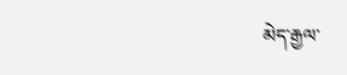མེད་རྒྱལ་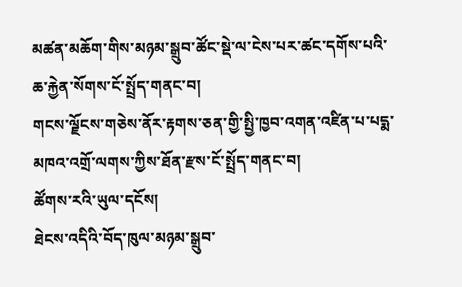མཚན་མཆོག་གིས་མཉམ་སྒྲུབ་ཚོང་སྡེ་ལ་ངེས་པར་ཚང་དགོས་པའི་ཆ་རྐྱེན་སོགས་ངོ་སྤྲོད་གནང་བ།
གངས་ལྗོངས་གཅེས་ནོར་རྟགས་ཅན་གྱི་སྤྱི་ཁྱབ་འགན་འཛིན་པ་པདྨ་མཁའ་འགྲོ་ལགས་ཀྱིས་ཐོན་རྫས་ངོ་སྤྲོད་གནང་བ།
ཚོགས་རའི་ཡུལ་དངོས།
ཐེངས་འདིའི་བོད་ཁུལ་མཉམ་སྒྲུབ་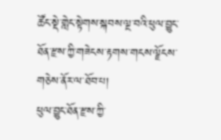ཚོང་སྡེ་གླེང་སྟེགས་སྐབས་ལྔ་བའི་ཕུལ་བྱུང་ཐོན་རྫས་ཀྱི་གཟེངས་རྟགས་གངས་ལྗོངས་གཅེས་ནོར་ལ་ཐོབ་པ།
ཕུལ་བྱུང་ཐོན་རྫས་ཀྱི་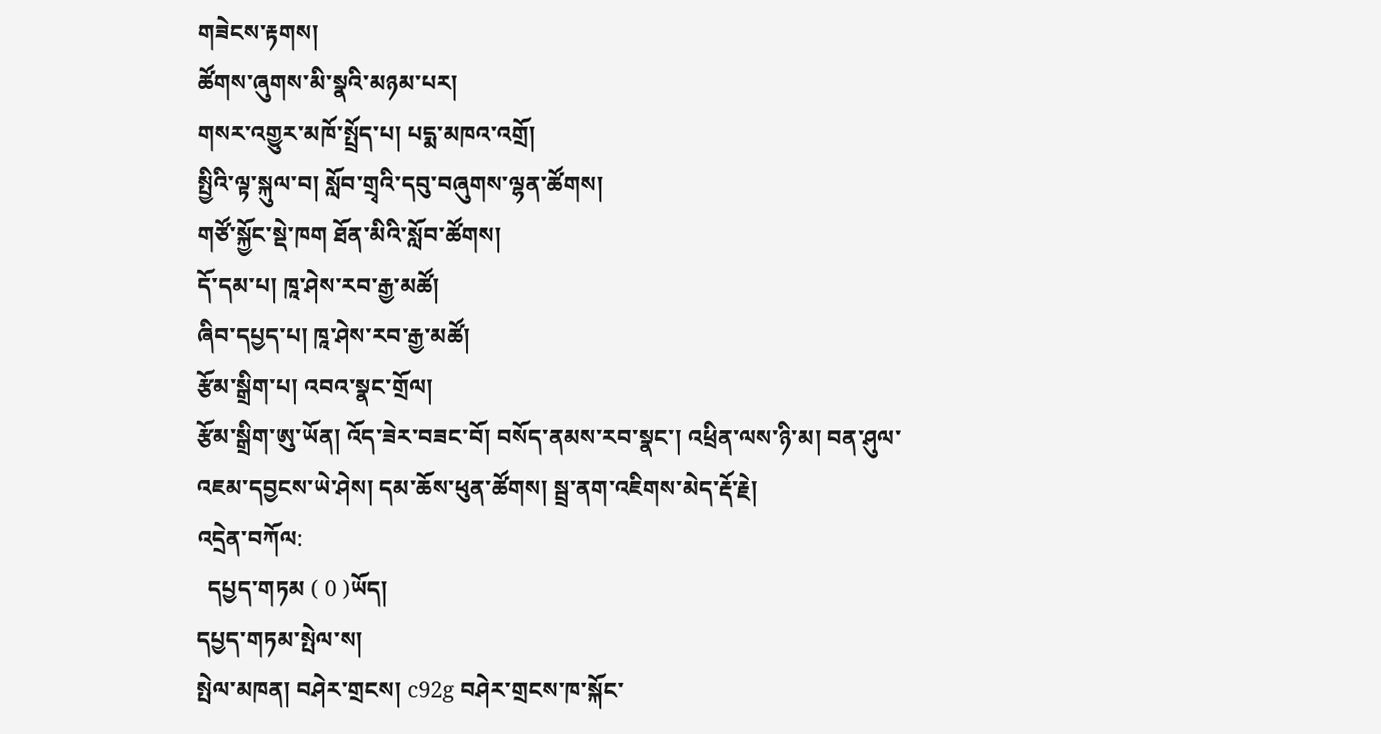གཟེངས་རྟགས།
ཚོགས་ཞུགས་མི་སྣའི་མཉམ་པར།
གསར་འགྱུར་མཁོ་སྤྲོད་པ། པདྨ་མཁའ་འགྲོ།
སྤྱིའི་ལྟ་སྐུལ་བ། སློབ་གྲྭའི་དབུ་བཞུགས་ལྷན་ཚོགས།
གཙོ་སྐྱོང་སྡེ་ཁག ཐོན་མིའི་སློབ་ཚོགས།
དོ་དམ་པ། ཁཱ་ཤེས་རབ་རྒྱ་མཚོ།
ཞིབ་དཔྱད་པ། ཁཱ་ཤེས་རབ་རྒྱ་མཚོ།
རྩོམ་སྒྲིག་པ། འབའ་སྣང་གྲོལ།
རྩོམ་སྒྲིག་ཨུ་ཡོན། འོད་ཟེར་བཟང་བོ། བསོད་ནམས་རབ་སྣང་། འཕྲིན་ལས་ཉི་མ། བན་ཤུལ་འཇམ་དབྱངས་ཡེ་ཤེས། དམ་ཆོས་ཕུན་ཚོགས། སྦྲ་ནག་འཇིགས་མེད་རྡོ་རྗེ།
འདྲེན་བཀོལ:
  དཔྱད་གཏམ ( 0 )ཡོད།
དཔྱད་གཏམ་སྤེལ་ས།
སྤེལ་མཁན། བཤེར་གྲངས། c92g བཤེར་གྲངས་ཁ་སྐོང་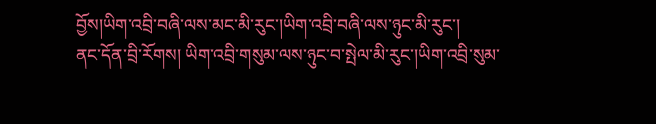བྱོས།ཡིག་འབྲི་བཞི་ལས་མང་མི་རུང་།ཡིག་འབྲི་བཞི་ལས་ཉུང་མི་རུང་།
ནང་དོན་བྲི་རོགས། ཡིག་འབྲི་གསུམ་ལས་ཉུང་བ་སྤེལ་མི་རུང་།ཡིག་འབྲི་སུམ་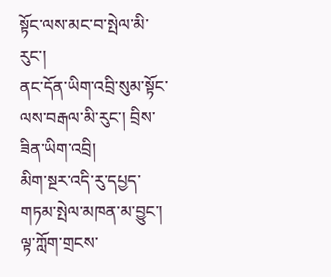སྟོང་ལས་མང་བ་སྤེལ་མི་རུང་།
ནང་དོན་ཡིག་འབྲི་སུམ་སྟོང་ལས་བརྒལ་མི་རུང་། བྲིས་ཟིན་ཡིག་འབྲི།
མིག་སྔར་འདི་རུ་དཔྱད་གཏམ་སྤེལ་མཁན་མ་བྱུང་།
ལྟ་ཀློག་གྲངས་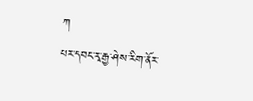ཀ
པར་དབང་རྭ་རྒྱ་ཤེས་རིག་ནོར་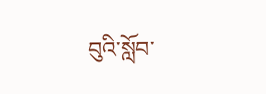བུའི་སློབ་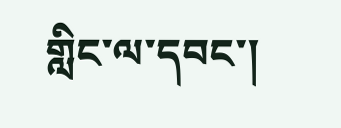གླིང་ལ་དབང་།